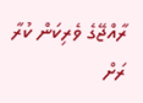ރާއްޖޭގެ ވެރިކަން ކުރާ ރަށް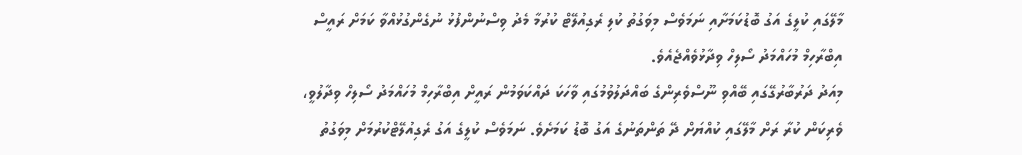މާލޭގައި ކުލީގެ އަގު ބޮޑުކަމަށާއި ނަމަވެސް މިވަގުތު ކުލި ރެގިއުލޭޓް ކުރުމާ މެދު ވިސްނުންފުޅު ނުގެންގުޅުއްވާ ކަމަށް ރައީސް އިބްރާހިމް މުހައްމަދު ސޯލިހް ވިދާޅުވެއްޖެއެވެ.
މިއަދު ދަރުބާރުގޭގައި ބޭއްވި ނޫސްވެރިންގެ ބައްދަލުވުމުގައި ވާހަކަ ދައްކަވަމުން ރައީށް އިބްރާހިމް މުހައްމަދު ސޯލިހް ވިދާލުވީ، ވެރިކަން ކުރާ ރަށް މާލޭގައި ކުއްޔަށް ދޭ ތަންތަނުގެ އަގު ބޮޑު ކަމަށެވެ. ނަމަވެސް ކުލީގެ އަގު ރެގިއުލޭޓްކުރުމަށް މިވަގުތު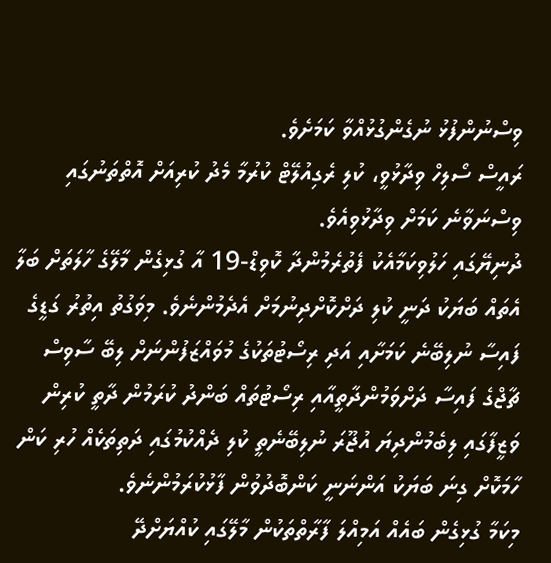ވިސްނުންފުޅު ނުގެންގުޅުއްވާ ކަމަށެވެ.
ރައީސް ސޯލިހް ވިދާޅުވީ، ކުލި ރެގިއުލޭޓް ކުރުމާ މެދު ކުރިއަށް އޮތްތަނުގައި ވިސްނަވާނެ ކަމަށް ވިދާޅުވިއެވެ.
ދުނިޔޭގައި ހަލުވިކަމާއެކު ފެތުރެމުންދާ ކޮވިޑް-19 އާ ގުޅިގެން މާލޭގެ ހާލަތަށް ބަލާ އެތައް ބަޔަކު ދަނީ ކުލި ދަށްކޮށްދިނުމަށް އެދެމުންނެވެ. މިވަގުތު އިތުރު ގަޑީގެ ފައިސާ ނުލިބޭނެ ކަމަށާއި އަދި ރިސޯޓުތަކުގެ މުވައްޒަފުންނަށް ލިބޭ ސާވިސް ޗާޖްގެ ފައިސާ ދަށްވަމުންދާތީއާއި ރިސޯޓުތައް ބަންދު ކުރަމުން ދާތީ ކުރިން ވަޒީފާގައި ލިބެމުންދިޔަ އުޖޫރަ ނުލިބޭނެތީ ކުލި ދެއްކުމުގައި ދަތިތަކެއް ހުރި ކަން ހާމަކޮށް ގިނަ ބަޔަކު އަންނަނީ ކަންބޮދުވުން ފާޅުކުރަމުންނެވެ.
މިކަމާ ގުޅިގެން ބައެއް އަމިއްލަ ފާރާތްތަކުން މާލޭގައި ކުއްޔަށްދޭ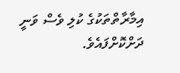އިމާރާތްތަކުގެ ކުލި ވެސް ވަނީ ދަށްކޮށްފައެވެ.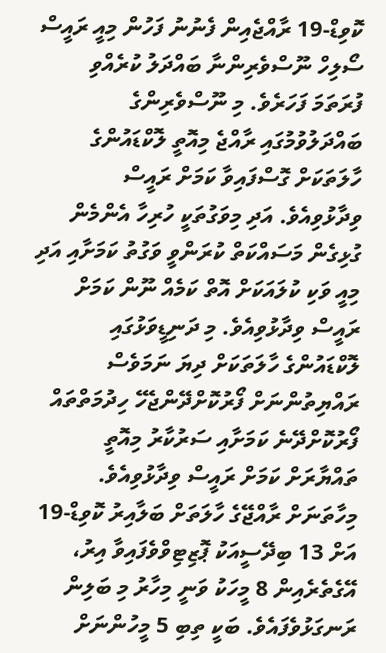ކޮވިޑް-19 ރާއްޖެއިން ފެނުނު ފަހުން މިއީ ރައީސް ސޯލިހް ނޫސްވެރިންނާ ބައްދަލު ކުރެއްވި ފުރަތަމަ ފަހަރެވެ. މި ނޫސްވެރިންގެ ބައްދަލުވުމުގައި ރާއްޖެ މިއޮތީ ލޮކްޑައުންގެ ހާލަތަކަށް ގޮސްފައިވާ ކަމަށް ރައީސް ވިދާޅުވިއެވެ. އަދި މިވަގުތަކީ ހުރިހާ އެންމެން ގުޅިގެން މަސައްކަތް ކުރަންވީ ވަގުތު ކަމަށާއި އަދި މިއީ ވަކި ކުލައަކަށް އޮތް ކަމެއް ނޫން ކަމަށް ރައީސް ވިދާޅުވިއެވެ. މި ދަނިޑީވަޅުގައި ލޮކްޑައުންގެ ހާލަތަކަށް ދިޔަ ނަމަވެސް ރައްޔިތުންނަށް ފޯރުކޮށްދޭންޖެހޭ ހިދުމަތްތައް ފޯރުކޮށްދޭނެ ކަމަށާއި ސަރުކާރު މިއޮތީ ތައްޔާރަށް ކަމަށް ރައީސް ވިދާޅުވިއެވެ.
މިހާތަނަށް ރާއްޖޭގެ ހާލަތަށް ބަލާއިރު ކޮވިޑް-19 އަށް 13 ބިދޭސީއަކު ޕޮޒިޓިވްވެފައިވާ އިރު، އޭގެތެރެއިން 8 މީހަކު ވަނީ މިހާރު މި ބަލިން ރަނގަޅުވެފައެވެ. ބަކީ ތިބި 5 މީހުންނަށް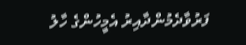ފަރުވާދެމުންދާއިރު އެމީހުންގެ ހާލު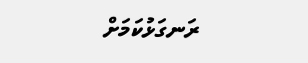ރަނގަޅުކަމަށް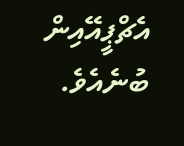އެޗްޕީއޭއިން ބުނެއެވެ.